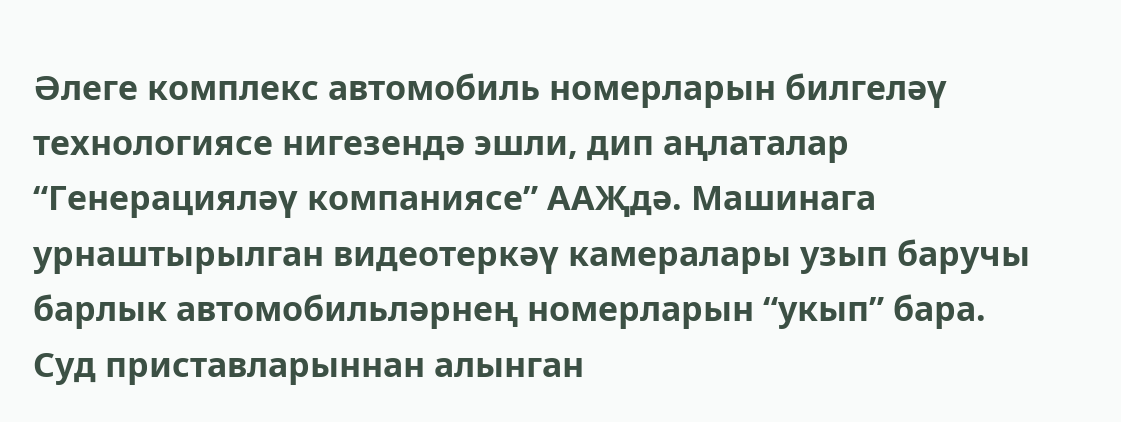Әлеге комплекс автомобиль номерларын билгеләү технологиясе нигезендә эшли, дип аңлаталар “Генерацияләү компаниясе” ААҖдә. Машинага урнаштырылган видеотеркәү камералары узып баручы барлык автомобильләрнең номерларын “укып” бара. Суд приставларыннан алынган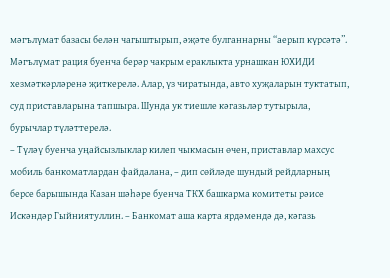мәгълүмат базасы белән чагыштырып, әҗәте булганнарны “аерып күрсәтә”. Мәгълүмат рация буенча берәр чакрым ераклыкта урнашкан ЮХИДИ хезмәткәрләренә җиткерелә. Алар, үз чиратында, авто хуҗаларын туктатып, суд приставларына тапшыра. Шунда ук тиешле кәгазьләр тутырыла, бурычлар түләттерелә.
– Түләү буенча уңайсызлыклар килеп чыкмасын өчен, приставлар махсус мобиль банкоматлардан файдалана, – дип сөйләде шундый рейдларның берсе барышында Казан шәһәре буенча ТКХ башкарма комитеты рәисе Искәндәр Гыйниятуллин. – Банкомат аша карта ярдәмендә дә, кәгазь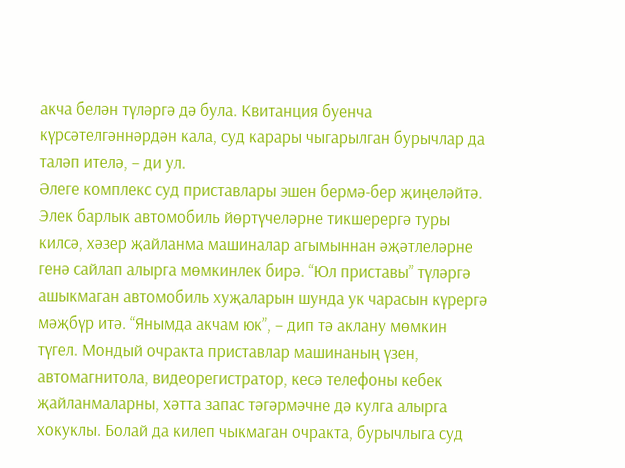акча белән түләргә дә була. Квитанция буенча күрсәтелгәннәрдән кала, суд карары чыгарылган бурычлар да таләп ителә, – ди ул.
Әлеге комплекс суд приставлары эшен бермә-бер җиңеләйтә. Элек барлык автомобиль йөртүчеләрне тикшерергә туры килсә, хәзер җайланма машиналар агымыннан әҗәтлеләрне генә сайлап алырга мөмкинлек бирә. “Юл приставы” түләргә ашыкмаган автомобиль хуҗаларын шунда ук чарасын күрергә мәҗбүр итә. “Янымда акчам юк”, – дип тә аклану мөмкин түгел. Мондый очракта приставлар машинаның үзен, автомагнитола, видеорегистратор, кесә телефоны кебек җайланмаларны, хәтта запас тәгәрмәчне дә кулга алырга хокуклы. Болай да килеп чыкмаган очракта, бурычлыга суд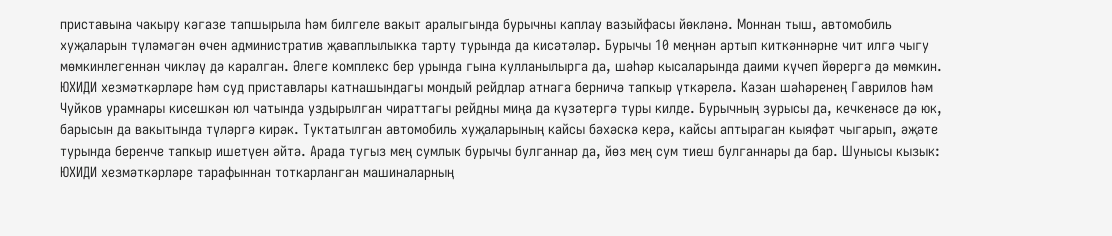приставына чакыру кәгазе тапшырыла һәм билгеле вакыт аралыгында бурычны каплау вазыйфасы йөкләнә. Моннан тыш, автомобиль хуҗаларын түләмәгән өчен административ җаваплылыкка тарту турында да кисәтәләр. Бурычы 10 меңнән артып киткәннәрне чит илгә чыгу мөмкинлегеннән чикләү дә каралган. Әлеге комплекс бер урында гына кулланылырга да, шәһәр кысаларында даими күчеп йөрергә дә мөмкин.
ЮХИДИ хезмәткәрләре һәм суд приставлары катнашындагы мондый рейдлар атнага берничә тапкыр үткәрелә. Казан шәһәренең Гаврилов һәм Чуйков урамнары кисешкән юл чатында уздырылган чираттагы рейдны миңа да күзәтергә туры килде. Бурычның зурысы да, кечкенәсе дә юк, барысын да вакытында түләргә кирәк. Туктатылган автомобиль хуҗаларының кайсы бәхәскә керә, кайсы аптыраган кыяфәт чыгарып, әҗәте турында беренче тапкыр ишетүен әйтә. Арада тугыз мең сумлык бурычы булганнар да, йөз мең сум тиеш булганнары да бар. Шунысы кызык: ЮХИДИ хезмәткәрләре тарафыннан тоткарланган машиналарның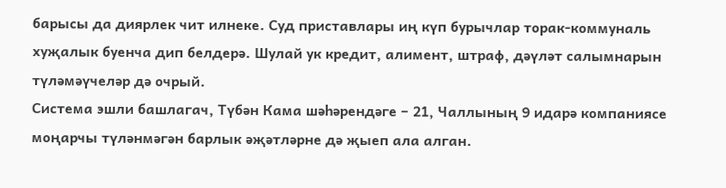барысы да диярлек чит илнеке. Суд приставлары иң күп бурычлар торак-коммуналь хуҗалык буенча дип белдерә. Шулай ук кредит, алимент, штраф, дәүләт салымнарын түләмәүчеләр дә очрый.
Система эшли башлагач, Түбән Кама шәһәрендәге – 21, Чаллының 9 идарә компаниясе моңарчы түләнмәгән барлык әҗәтләрне дә җыеп ала алган.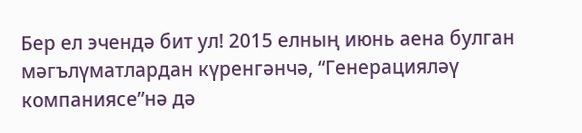Бер ел эчендә бит ул! 2015 елның июнь аена булган мәгълүматлардан күренгәнчә, “Генерацияләү компаниясе”нә дә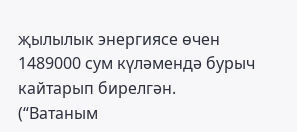җылылык энергиясе өчен 1489000 сум күләмендә бурыч кайтарып бирелгән.
(“Ватаным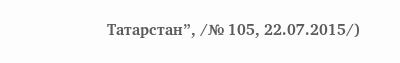Татарстан”, /№ 105, 22.07.2015/)